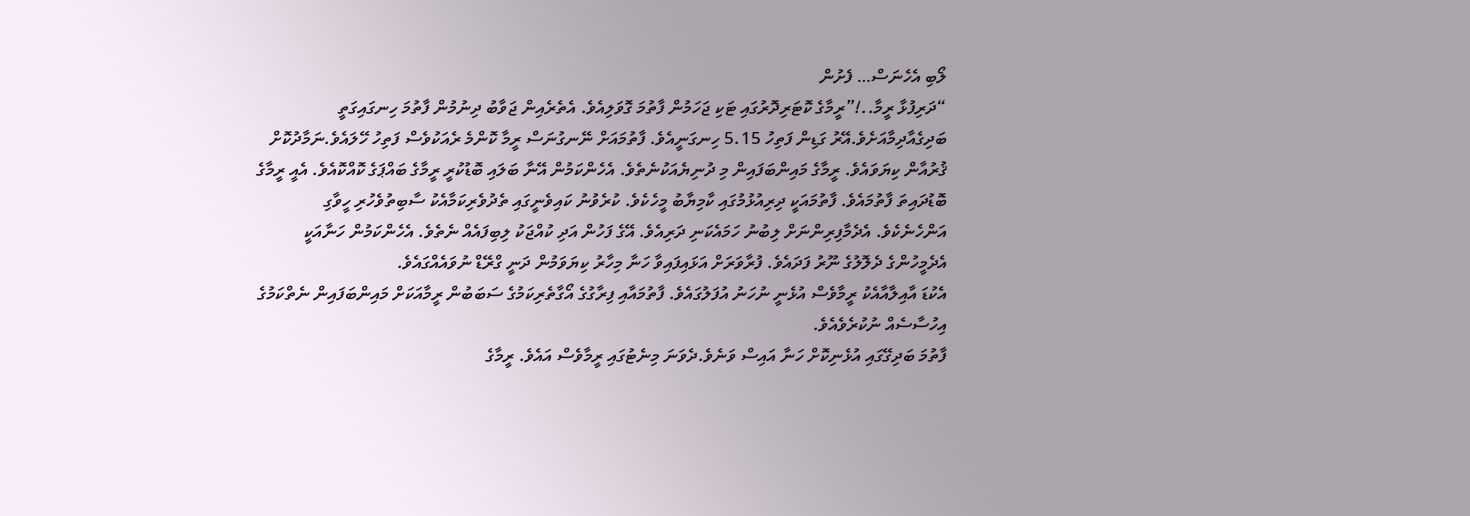ލޯބި އެހެނަސް… ފެށުން
“ދަރިފުޅާ ރީމާ..!”ރީމާގެ ކޮޓަރިދޮރުގައި ޓަކި ޖަހަމުން ފާތުމަ ގޮވަލިއެވެ. އެތެރެއިން ޖަވާބު ދިނުމުން ފާތުމަ ހިނގައިގަތީ ބަދިގެއާދިމާއަށެވެ.އޭރު ގަޑިން ފަތިހު 5.15 ހިނގަނީއެވެ. ފާތުމައަށް ނޭނގުނަސް ރީމާ ކޮންމެ ރެއަކުވެސް ފަތިހު ހޭލައެވެ.ނަމާދުކޮށް ޤުރުއާން ކިޔަވައެވެ. ރީމާގެ މައިންބަފައިން މި ދުނިޔެއަކުނެތެވެ. އެހެންކަމުން އޭނާ ބަލައި ބޮޑުކުރީ ރީމާގެ ބައްޕަގެ ކޮއްކޮއެވެ. އެއީ ރީމާގެ ބޮޑުދައިތަ ފާތުމައެވެ. ފާތުމައަކީ ދިރިއުޅުމުގައި ކާމިޔާބު މީހެކެވެ. ކުރެވުނު ކައިވެނީގައި ތެދުވެރިކަމާއެކު ސާބިތުވެހުރި ހީވާގި އަންހެނެކެވެ. އެދެމާފިރިންނަށް ލިބުނު ހަމައެކަނި ދަރިއެވެ. އޭގެ ފަހުން އަދި ކުއްޖަކު ލިބިފައެއް ނެތެވެ. އެހެންކަމުން ހަނާއަކީ އެދެމީހުންގެ ދެލޮލުގެ ނޫރު ފަދައެވެ. ފުރާވަރަށް އަޅައިފައިވާ ހަނާ މިހާރު ކިޔަވަމުން ދަނީ ގްރޭޑް ނުވައެއްގައެވެ.
އެކުޑަ އާއިލާއާއެކު ރީމާވެސް އުޅެނީ ނުހަނު އުފަލުގައެވެ. ފާތުމައާއި ފިރާގުގެ އޯގާތެރިކަމުގެ ސަބަބުން ރީމާއަކަށް މައިންބަފައިން ނެތްކަމުގެ އިހުސާސެއް ނުކުރެވެއެވެ.
ފާތުމަ ބަދިގޭގައި އުޅެނިކޮށް ހަނާ އައިސް ވަނެވެ.ދެވަނަ މިނެޓުގައި ރީމާވެސް އައެވެ. ރީމާގެ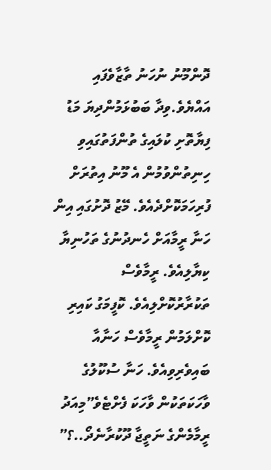ދޮންމޫނު ނުހަނު ތާޒާވެފައި އައްޔެވެ.ވިދާ ބަބުޅަމުންދިޔަ މަޑު ފިޔާތޮށި ކުލައިގެ ތުންފަތުގައިވި ހިނިތުންވުމުން އެ މޫނު އިތުރަށް ފުރިހަމަކޮށްދެއެވެ. މޭޒު ދޮށުގައި އިން ހަނާ ރީމާއަށް ހެނދުނުގެ ތަހުނިޔާ ކިޔާލިއެވެ. ރީމާވެސް ތަކުރާރުކޮށްލިއެވެ. ކޮފީމަގު ކައިރި ކޮށްލަމުން ރީމާވެސް ހަނާއާ ބައިވެރިވިއެވެ. ހަނާ ސުކޫލުގެ ވާހަކަތަކުން ވާހަކަ ފެށްޓެވެ”މިއަދު ރީމާމެންގެ ނަތީޖާ ދޫކުރާނެދޯ..؟”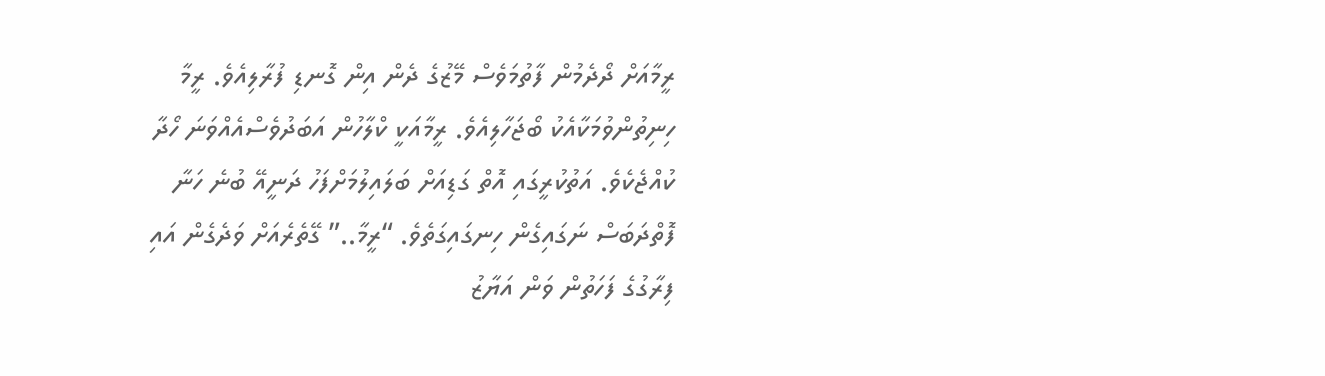ރީމާއަށް ދޯދެމުން ފާތުމަވެސް މޭޒުގެ ދެން އިން ގޮނޑި ފުރާލިއެވެ. ރީމާ ހިނިތުންވުމަކާއެކު ބޯޖަހާލިއެވެ. ރީމާއަކީ ކްލާހުން އަބަދުވެސްއެއްވަނަ ހޯދާ ކުއްޖެކެވެ. އަތުކުރީގައި އޮތް ގަޑިއަށް ބަލައިލުމަށްފަހު ދަނީއޭ ބުނެ ހަނާ ފޮތްދަބަސް ނަގައިގެން ހިނގައިގަތެވެ. “ރީމާ..” ގޭތެރެއަށް ވަދެގެން އައި ފިރާގުގެ ފަހަތުން ވަން އަޔާޒު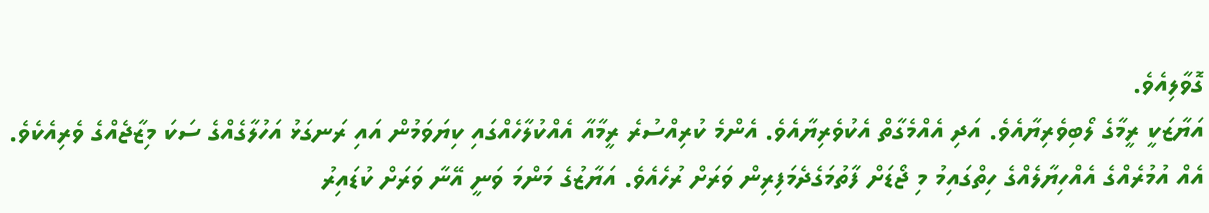ގޮވާލިއެވެ.
އަޔާޒަކީ ރީމާގެ ލޯބިވެރިޔާއެވެ. އަދި އެއްމެގާތް އެކުވެރިޔާއެވެ. އެންމެ ކުރިއްސުރެ ރީމާއާ އެއްކުލާހެއްގައި ކިޔަވަމުން އައި ރަނގަޅު އަހުލާގެއްގެ ސަކަ މިޒާޖެއްގެ ވެރިއެކެވެ. އެއް އުމުރެއްގެ އެއްހިޔާލެއްގެ ހިތްގައިމު މި ޖޯޑަށް ފާތުމަގެދެމަފިރިން ވަރަށް ރުހެއެވެ. އަޔާޒުގެ މަންމަ ވަނީ އޭނާ ވަރަށް ކުޑައިރު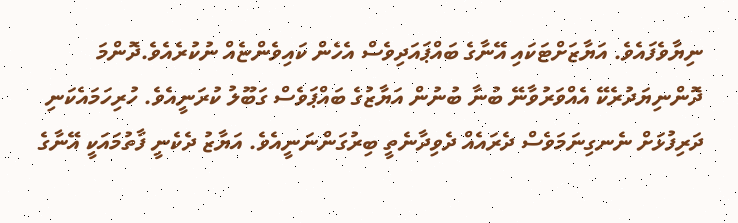ނިޔާވެފައެވެ. އަޔާޒަށްޓަކައި އޭނާގެ ބައްޕައަދިވެސް އެހެން ކައިވެންޏެއް ނުކުރެއެވެ.ދޮންމަ ދޮންނިޔަދުރެކޭ އެއްވަރުވާނޭ ބުނާ ބުނުން އަޔާޒުގެ ބައްޕަވެސް ގަބޫލު ކުރަނީއެވެ. ހުރިހަމައެކަނި ދަރިފުޅަށް ނެނގިނަމަވެސް ދެރައެއް ދެވިދާނެތީ ބިރުގަންނަނީއެވެ. އަޔާޒު ދެކެނީ ފާތުމައަކީ އޭނާގެ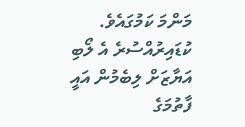މަންމަ ކަމުގައެވެ. ކުޑައިރުއްސުރެ އެ ލޯބި އަޔާޒަށް ލިބެމުން އައީ ފާތުމަގެ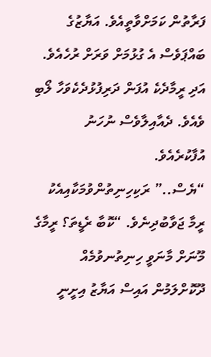ފަރާތުން ކަމަށްވާތީއެވެ. އަޔާޒުގެ ބައްޕަވެސް އެ ގުޅުމަށް ވަރަށް ރުހެއެވެ. އަދި ރީމާދެކެ އުފަން ދަރިފުޅުދެކެވަހާ ލޯބި ވެއެވެ. ދެއާއިލާވެސް ނުހަނު އުފާކުރެއެވެ.
“ޔެސް..” ރަކިހިނިތުންވުމަކާއިއެކު ރީމާ ޖަވާބުދިނެވެ. “ކޮބާ ރެޑީތަ؟ ރީމާގެ މޫނަށް މާނަވީ ހިނިތުނވުމެއް ދޫކޮށްލަމުން އައިސް އަޔާޒު އިށީނީ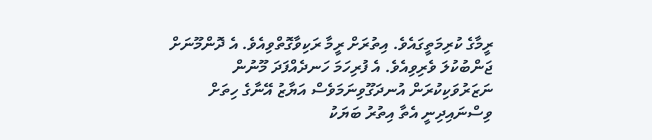ރީމާގެ ކުރިމަތީގައެވެ. އިތުރަށް ރީމާ ރަކިވާގޮތްވިއެވެ. އެ ދޮންމޫނަށް ޖަންބުކުލަ ވެރިވިއެވެ. އެ ފުރިހަމަ ހަނދެއްފަދަ މޫނުން ނަޒަރުވަކިކުރަން އުނދަގޫވިނަމަވެސް އަޔާޒު އޭނާގެ ހިތަށް ވިސްނައިދިނީ އެތާ އިތުރު ބަޔަކު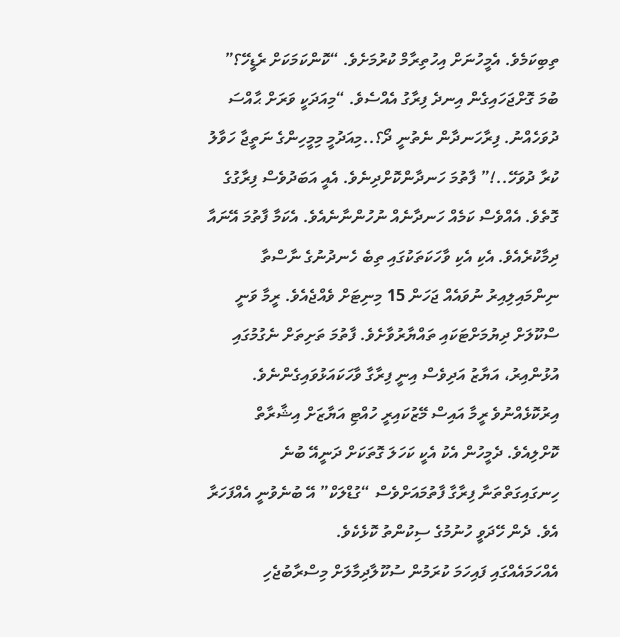ތިބިކަމެވެ. އެމީހުނަށް އިހުތިރާމް ކުރުމަށެވެ. “ކޮންކަމަކަށް ރެޑީހޭ؟” ބުމަ ގޮށްޖަހައިގެން އިނދެ ފިރާގު އެއްސެވެ. “މިއަދަކީ ވަރަށް ޙާއްސަ ދުވަހެއްނު. ފިރާހަނދާން ނެތުނީ ދޯ؟..މިއަދުމީ މިމީހިންގެ ނަތީޖާ ހަވާލު ކުރާ ދުވަހޭ..!” ފާތުމަ ހަނދާންކޮށްދިނެވެ. އެއީ އަބަދުވެސް ފިރާގުގެ ގޮތެވެ. އެއްވެސް ކަމެއް ހަނދާނެއް ނުހުންނާނެއެވެ. އެކަމާ ފާތުމަ އޭނައާ ދިމާކުރެއެވެ. އެކި އެކި ވާހަކަތަކުގައި ތިބެ ހެނދުނުގެ ނާސްތާ ނިންމައިލިއިރު ނުވައެއް ޖަހަން 15 މިނިޓަށް ވެއްޖެއެވެ. ރީމާ ވަނީ ސްކޫލަށް ދިޔުމަށްޓަކައި ތައްޔާރުވާށެވެ. ފާތުމަ ތަށިތަށް ނެގުމުގައި އުޅުންއިރު، އަޔާޒު އަދިވެސް އިނީ ފިރާގާ ވާހަކައަޅުވައިގެންނެވެ. އިރުކޮޅެއްނުވެ ރީމާ އައިސް މޭޒުކައިރީ ހުއްޓި އަޔާޒަށް އިޝާރާތް ކޮށްލިއެވެ. ދެމީހުން އެކު އެކީ ކަހަލަ ގޮތަކަށް ދަނީއޭ ބުނެ ހިނގައިގަތްތަނާ ފިރާގާ ފާތުމައަށްވެސް “ގުޑްލަކް” އޭ ބުނެވުނީ އެއްފަހަރާ އެވެ. ދެން ހޭދަވީ ހުނުމުގެ ސިކުންތު ކޮޅެކެވެ.
އެއްހަމައެއްގައި ފައިހަމަ ކުރަމުން ސުކޫލާދިމާލަށް މިސްރާބުޖެހި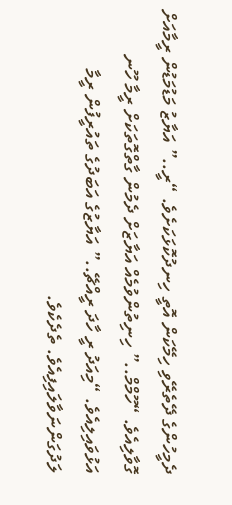ދެމީހުންގެ ދޭތެރޭވި ހިމޭކަން އޮތީ ހިނދުކޮޅަކަށެވެ. “ރީ..” އަޔާޒު މަޑުމަޑުން ރީމާއަށް ގޮވާލިއެވެ. “ހޫމްމް..” ހިނިތުންވުމެއް އަޔާޒަށް ދެމުން ގާތްގޮތަކަށް ރީމާ ހޫނ އަޅުވައިލިއެވެ. “މިއަދު ރީ ހާދަ ރީއްޗޭ..” އަޔާޒުގެ އަބަދުގެ ތައުރީފުން ރީމާ ލަދުގަންނަވާލައިފިއެވެ. ތެދެކެވެ.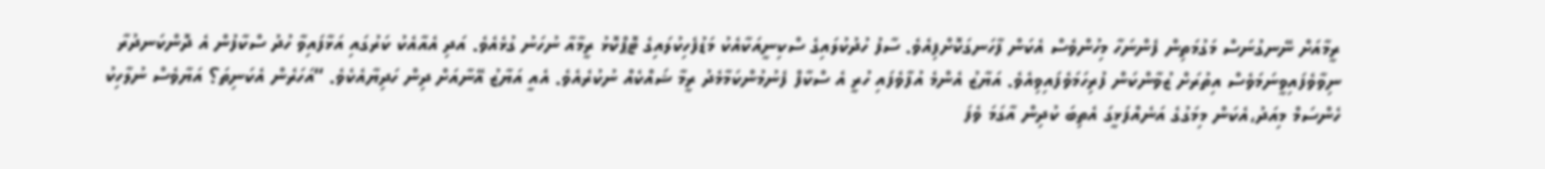ރީމާއަށް ނޭނގުނަސް މަގުމަތިން ފެންނަހާ މިހުންވެސް އެކަން ފާހަނގަކޮށްފިއެވެ. ސާފު ހުދުކުލައިގެ ސްކިނީއަކާއެކު މަޑުފެހިކުލައިގެ ޓޮޕްކޮޅު ރީމާއާ ނުހަނު ގުޅެއެވެ. އަދި އެއާއެކު ކަރުގައި އަޅާފައިވާ ހުދު ސްކާފުން އެ ދޮންކަނދުރާ ނިވާވެފައިވީނަމަވެސް އިތުރަށް ޒުވާންކަން ފުރިހަމަވެފައިވިއެވެ. އަޔާޒު އެންމެ އުފާވެފައި ހުރީ އެ ސްކާފް ފެނުމުންކަމާމެދު ރީމާ ޝައްކެއް ނުކުރެއެވެ. އެއީ އަޔާޒު އޭނާއަށް ދިން ހަދިޔާއެކެވެ. “އަހަރެން އެކަނިތަ؟ އަޔާވެސް ނުލާހިކު ހެންސަމް މިއަދު،އެކަން މިމަގުގެ އަނެއްފަޅީގަ އެތިބަ ކުދިން އާގަމަ ވެފަ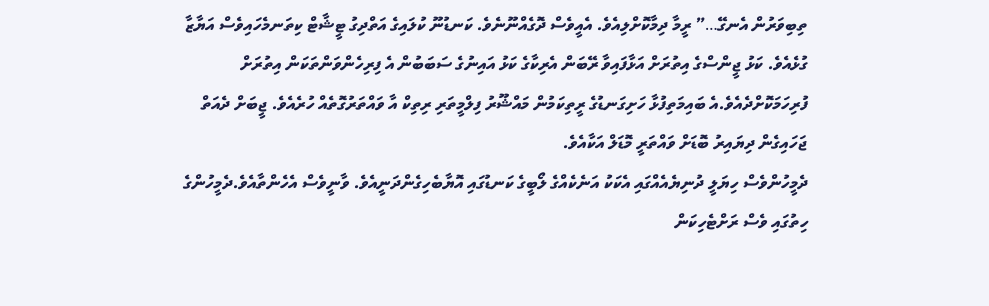ތިބިވަރުން އެނގޭ…” ރީމާ ދިމާކޮށްލިއެވެ. އެއީވެސް ދޮގެއްނޫނެވެ. ކަނޑުނޫ ކުލައިގެ އަތްދިގު ޓީޝާޓް ކިތަނމެހައިވެސް އަޔާޒާ ގުޅެއެވެ. ކަޅު ޖީންސްގެ އިތުރަށް އަޅާފައިވާ ރޭބަން އެރިކާގެ ކަޅު އައިނުގެ ސަބަބުން އެ ފިރިހެންވަންތަކަން އިތުރަށް ފުރިހަމަކޮށްދެއެވެ.އެ ބައިމަތިފުޅާ ހަށިގަނޑުގެ ރީތިކަމުން މައްޝޫރު ފިލްމީތަރި ރިތިކް އާ ވައްތަރުގޮތެއް ހުރެއެވެ. ޖީބަށް ދެއަތް ޖަހައިގެން ދިޔައިރު ބޮޑަށް ވައްތަރީ މޮޑަލް އަކާއެވެ.
ދެމީހުންވެސް ހިޔަލީ ދުނިޔެއެއްގައި އެކަކު އަނެކެއްގެ ލޯބީގެ ކަނޑުގައި އޮޔާބެހިގެންދަނީއެވެ. ވާނީވެސް އެހެންތާއެވެ.ދެމީހުންގެ ހިތުގައި ވެސް ރަށްޓެހިކަން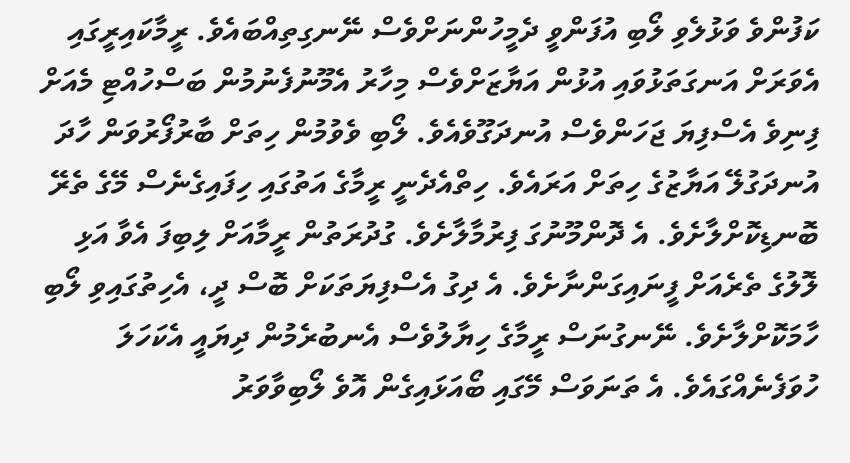ކަފުންވެ ވަޅުލެވި ލޯބި އުފަންވީ ދެމީހުންނަށްވެސް ނޭނގިތިއްބައެވެ. ރީމާކައިރީގައި އެވަރަށް އަނގަތަޅުވައި އުޅުން އަޔާޒަށްވެސް މިހާރު އެމޫނުފެނުމުން ބަސްހުއްޓި މެއަށް ފިނިވެ އެސްފިޔަ ޖަހަންވެސް އުނދަގޫވެއެވެ. ލޯބި ވެވުމުން ހިތަށް ބާރުފޯރުވަން ހާދަ އުނދަގުލޭ އަޔާޒުގެ ހިތަށް އަރައެވެ. ހިތްއެދެނީ ރީމާގެ އަތުގައި ހިފައިގެނެސް މޭގެ ތެރޭ ބޮނޑިކޮށްލާށެވެ. އެ ދޮންމޫނުގަ ފިރުމާލާށެވެ. ގުދުރަތުން ރީމާއަށް ލިބިފަ އެވާ އަޅި ލޮލުގެ ތެރެއަށް ފީނައިގަންނާށެވެ. އެ ދިގު އެސްފިޔަތަކަށް ބޮސް ދީ، އެހިތުގައިވި ލޯބި ހާމަކޮށްލާށެވެ. ނޭނގުނަސް ރީމާގެ ހިޔާލުވެސް އެނބުރެމުން ދިޔައީ އެކަހަލަ ހުވަފެނެއްގައެވެ. އެ ތަނަވަސް މޭގައި ބޯއަޅައިގެން އޮވެ ލޯބިވާވަރު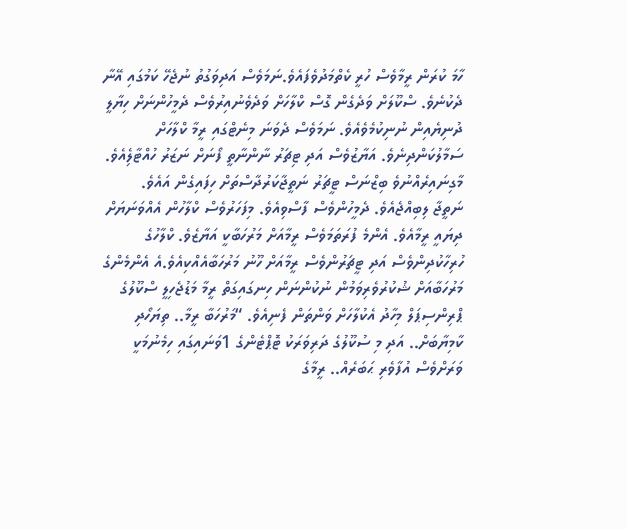ހާމަ ކުރަން ރީމާވެސް ހުރީ ކެތްމަދުވެފައެވެ.ނަމަވެސް އަދިވަގުތު ނުޖެހޭ ކަމުގައި އޭނާ ދެކުނެވެ. ސްކޫލަށް ވަދެގެން ގޮސް ކްލާހަށް ވަދެވެނުއިރުވެސް ދެމީހުންނަށް ހިޔާލީ ދުނިޔެއިން ނުނިކުމެވެއެވެ. ނަމަވެސް ދެވަނަ މިނެޓްގައި ރީމާ ކްލާހަށް ސަމާލުކަންދިނެވެ. އަޔާޒުވެސް އަދި ޓިޗަރު ނާންނާތީ ފޯނަށް ނަޒަރު ހުއްޓާލިެއެވެ. މާގިނައިރެއްނުވެ ބިޒްނަސް ޓީޗަރު ނަތީޖާކަރުދާސްތަށް ހިފައިގެން އައެވެ.
ނަތީޖާ ލިބިއްޖެއެވެ. ދެމީހުންވެސް ފާސްވިއެވެ. މިފަހަރުވެސް ކްލާހުން އެއްވަނަޔަށް ދިޔައީ ރީމާއެވެ. އެންމެ ފުރަތަމަވެސް ރީމާއަށް މަރުހަބާކީ އަޔާޒެވެ. ކްލާހުގެ ހުރިހާކުދިންވެސް އަދި ޓީޗަރުންވެސް ރީމާއަށް ހޫނު މަރުހަބާއެއްކިއެވެ.އެ އެންމެންގެ މަރުހަބާއަށް ޝުކުރުވެރިވަމުން ނުކުންނަން ހިނގައިގަތް ރީމާ މަޑުޖެހިލީ ސްކޫލުގެ ޕްރިންސިޕަލް މިހާދު އެކުލާހަށް ވަންތަން ފެނިއެވެ. “މަރުހަބާ ރީމާ.. ތިޔަހޯދި ކާމިޔާބަށް.. އަދި މި ސުކޫލުގެ ދަރިވަރަކު ޓޮޕްޓެންގެ 1ވަނައިގައި ހިމެނުމަކީ ވަރަށްވެސް އުފާވެރި ޙަބަރެއް.. ރީމާގެ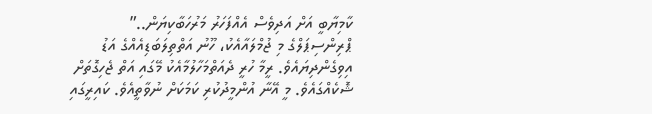ކާމިޔާބީ އަށް އަދިވެސް އެއްފަހަރު މަރުހަބާކިޔަން..” ޕްރިންސިޕަލްގެ މި ޖުމްލައާއެކު، ހޫނު އަތްތިލަބަޑިއެއްގެ އަޑު އިވިގެންދިޔައެވެ. ރީމާ ހުރީ ދެއަތްމަހާލުމާއެކު މޭގައި އަތް ޖެހިގޮތަށް ޝޮކެއްގައެވެ. މީ އޭނާ އުންމީދުކުރި ކަމަކަށް ނުވާތީއެވެ. ކައިރީގައި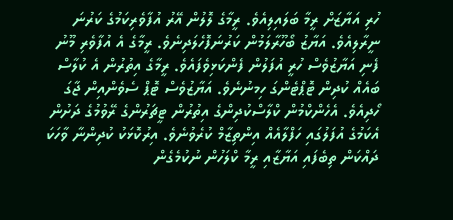ހުރި އަޔާޒަށް ރީމާ ބަލައިލިއެވެ. ރީމާގެ ލޮލުން އޭރު އުފާވެރިކަމުގެ ކަރުނަ ނީރާލިއެވެ. އަޔާޒު ބޯހޫރާލަމުން ކަރުނަފޮހެލަދިނެވެ. ރީމާގެ އެ އުފާވެރި މޫނު ފެނި އަޔާޒުވެސް ހުރީ އުފަލުން ފެންކަޅިވެފައެވެ. ރީމާގެ އިތުރުން އެ ކުލާސް ބައެއް ކުދިން ޓޮޕްޓެންގަ ހިމނުނެވެ. އަޔާޒުވެސް ޓޮޕް ސެވެންއިން ޖާގަ ހޯދިއެވެ. އެހެންކްމުން ކްލާސްކުދިންގެ އިތުރުން ޓީޗަރުންގެ ރޭވުމުގެ ދަށުން އެކަމުގެ އުފަލުގައި ހަފްލާއެއް އިންތިޒާމް ކުރެވުނެވެ. އިރުކޮޅަކު ކުދިންނާ ވާހަކަ ދައްކަން ތިބެފައި އަޔާޒާއި ރީމާ ކްލަހުން ނުކުމެގެން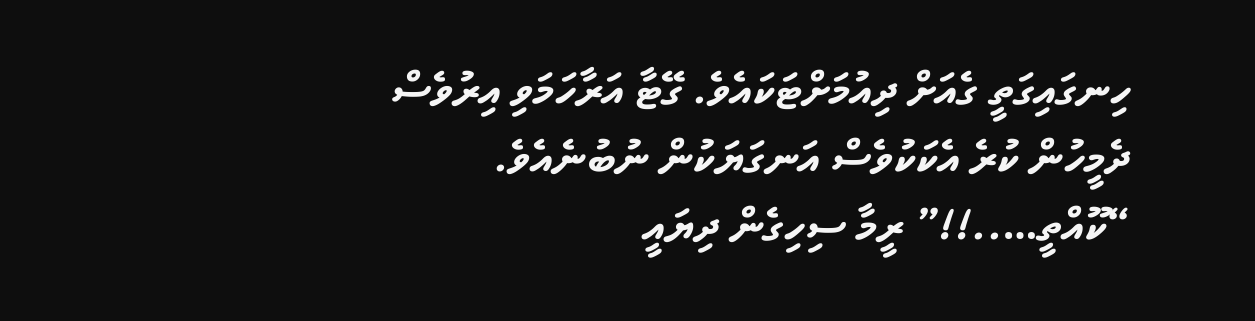ހިނގައިގަތީ ގެއަށް ދިއުމަށްޓަކައެވެ. ގޭޓާ އަރާހަމަވި އިރުވެސް ދެމީހުން ކުރެ އެކަކުވެސް އަނގަޔަކުން ނުބުނެއެވެ.
“ކޫއްތީ…..!!” ރީމާ ސިހިގެން ދިޔައީ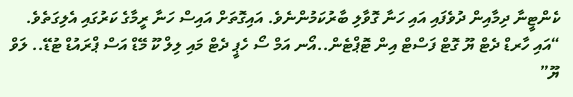ކެންޓީނާ ދިމާއިން ދުވެފައި އައި ހަނާ ގޮވާލި ބާރުކަމުންނެވެ. އައިގޮތަށް އައިސް ހަނާ ރީމާގެ ކަރުގައި އެލިގަތެވެ. “އައި ހާރޑް ދެޓް ޔޫ ގޮޓް ފަސްޓް އިން ޓޮޕްޓެން..އޯނ އަމް ސޯ ހެޕީ ދެޓް މައި ލިލް ކޫ މޭޑް އަސް ޕްރައުޑް ޓުޑޭ.. ލަވް ޔޫ”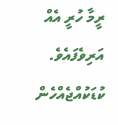ރީމާ ހުރީ އެއް އަރިވެފައެވެ. ކުޑަކުއްޖެއްހެން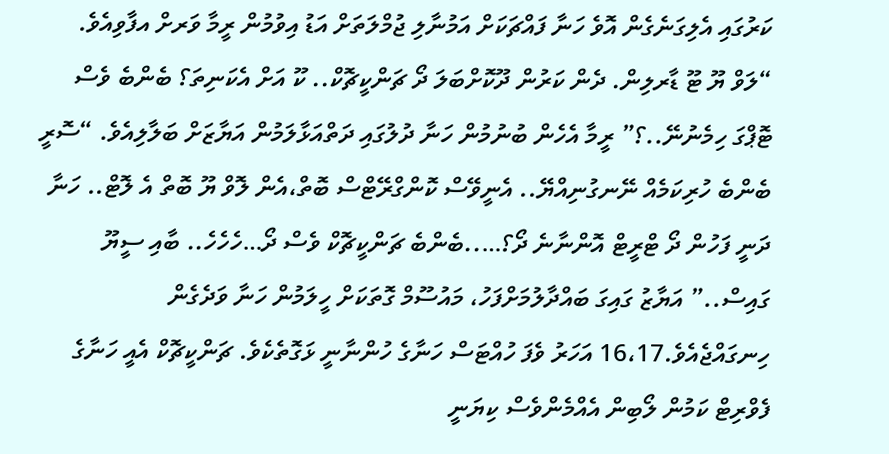ކަރުގައި އެލިގަނެގެން އޮވެ ހަނާ ފައްޗަކަށް އަމުނާލި ޖުމްލަތަށް އަޑު އިވުމުން ރީމާ ވަރށް އފާވިއެވެ. “ލަވް ޔޫ ޓޫ ޑާރލިން. ދެން ކަރުން ދޫކޮށްބަލަ ދޯ ޗަންކީޗޮކް.. ކޫ އަށް އެކަނިތަ؟ ބެންބެ ވެސް ޓޮޕްގަ ހިމެނުނޭ..؟” ރީމާ އެހެން ބުނުމުން ހަނާ ދުލުގައި ދަތްއަޅާލަމުން އަޔާޒަށް ބަލާލިއެވެ. “ސޮރީ ބެންބެ ހުރިކަމެއް ނޭނގުނިއްޔޭ.. އެނީވޭސް ކޮންގްރޭޓްސް ބޮތް،އެން ލޮވް ޔޫ ބޮތް އެ ލޮޓް.. ހަނާ ދަނީ ފަހުން ދޯ ޓްރީޓް އޮންނާނެ ދޯ؟…..ބެންބެ ޗަންކީޗޮކް ވެސް ދޯ…ހެހެހެ.. ބާއި ސީޔޫ ގައިސް..” އަޔާޒު ގައިގަ ބައްދާލުމަށްފަހު، މައުސޫމް ގޮތަކަށް ހީލަމުން ހަނާ ވަދެގެން ހިނގައްޖެއެވެ.16،17 އަހަރު ވެފަ ހުއްޓަސް ހަނާގެ ހުންނާނީ ޅަގޮތެކެވެ. ޗަންކީޗޮކް އެއީ ހަނާގެ ފެވްރިޓް ކަމުން ލޯބިން އެއްމެންވެސް ކިޔަނީ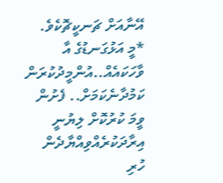އޭނާއަށް ޗަނކީޗޮކެވެ.
*މީ އަޅުގަނޑުގެ އާ ވާހަކައެއް..އުންމީދުކުރަން ކަމުދާނެކަމަށް.. ފެށުން ވީމަ ކުރުކޮށް ލިޔުނީ އިރާދަކުރެއްވިއްޔާދެން ހުރި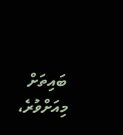ބައިތަށް މިއަށްވުރެ،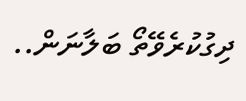ދިގުކުރެވޭތޯ ބަލާނަން..